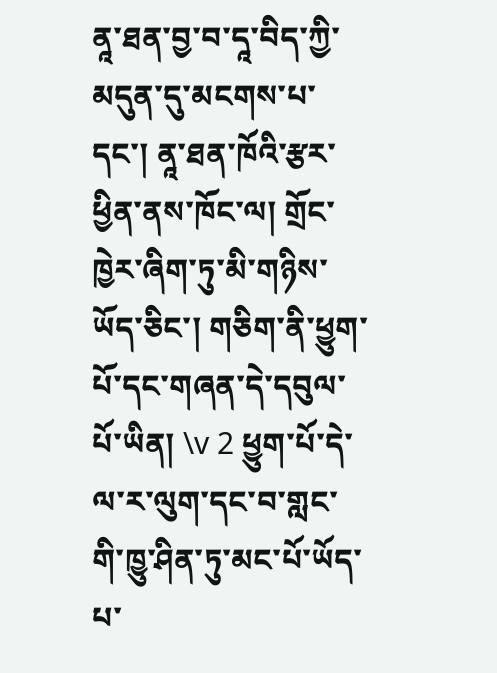ནཱ་ཐན་བྱ་བ་དཱ་བིད་ཀྱི་མདུན་དུ་མངགས་པ་དང་། ནཱ་ཐན་ཁོའི་རྩར་ཕྱིན་ནས་ཁོང་ལ། གྲོང་ཁྱེར་ཞིག་ཏུ་མི་གཉིས་ཡོད་ཅིང་། གཅིག་ནི་ཕྱུག་པོ་དང་གཞན་དེ་དབུལ་པོ་ཡིན། \v 2 ཕྱུག་པོ་དེ་ལ་ར་ལུག་དང་བ་གླང་གི་ཁྱུ་ཤིན་ཏུ་མང་པོ་ཡོད་པ་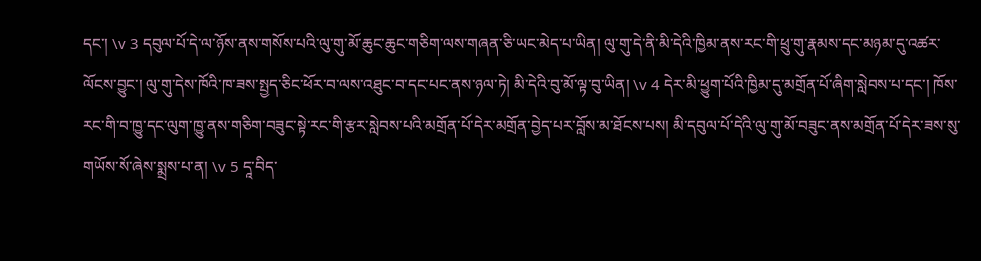དང་། \v 3 དབུལ་པོ་དེ་ལ་ཉོས་ནས་གསོས་པའི་ལུ་གུ་མོ་ཆུང་ཆུང་གཅིག་ལས་གཞན་ཅི་ཡང་མེད་པ་ཡིན། ལུ་གུ་དེ་ནི་མི་དེའི་ཁྱིམ་ནས་རང་གི་ཕྲུ་གུ་རྣམས་དང་མཉམ་དུ་འཚར་ལོངས་བྱུང་། ལུ་གུ་དེས་ཁོའི་ཁ་ཟས་སྤྱད་ཅིང་ཕོར་བ་ལས་འཐུང་བ་དང་པང་ནས་ཉལ་ཏེ། མི་དེའི་བུ་མོ་ལྟ་བུ་ཡིན། \v 4 དེར་མི་ཕྱུག་པོའི་ཁྱིམ་དུ་མགྲོན་པོ་ཞིག་སླེབས་པ་དང་། ཁོས་རང་གི་བ་ཁྱུ་དང་ལུག་ཁྱུ་ནས་གཅིག་བཟུང་སྟེ་རང་གི་རྩར་སླེབས་པའི་མགྲོན་པོ་དེར་མགྲོན་བྱེད་པར་བློས་མ་ཐོངས་པས། མི་དབུལ་པོ་དེའི་ལུ་གུ་མོ་བཟུང་ནས་མགྲོན་པོ་དེར་ཟས་སུ་གཡོས་སོ་ཞེས་སྨྲས་པ་ན། \v 5 དཱ་བིད་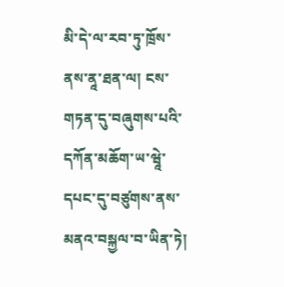མི་དེ་ལ་རབ་ཏུ་ཁྲོས་ནས་ནཱ་ཐན་ལ། ངས་གཏན་དུ་བཞུགས་པའི་དཀོན་མཆོག་ཡ་ཝཱེ་དཔང་དུ་བཙུགས་ནས་མནའ་བསྐྱལ་བ་ཡིན་ཏེ།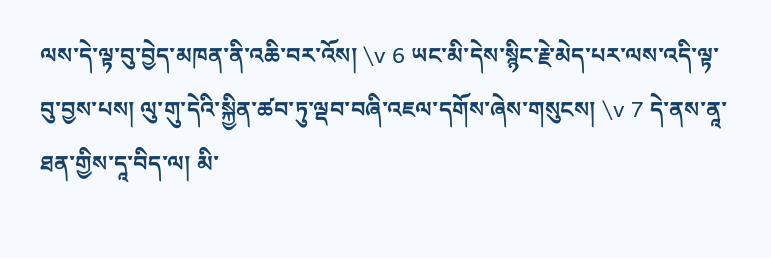ལས་དེ་ལྟ་བུ་བྱེད་མཁན་ནི་འཆི་བར་འོས། \v 6 ཡང་མི་དེས་སྙིང་རྗེ་མེད་པར་ལས་འདི་ལྟ་བུ་བྱས་པས། ལུ་གུ་དེའི་སྐྱིན་ཚབ་ཏུ་ལྡབ་བཞི་འཇལ་དགོས་ཞེས་གསུངས། \v 7 དེ་ནས་ནཱ་ཐན་གྱིས་དཱ་བིད་ལ། མི་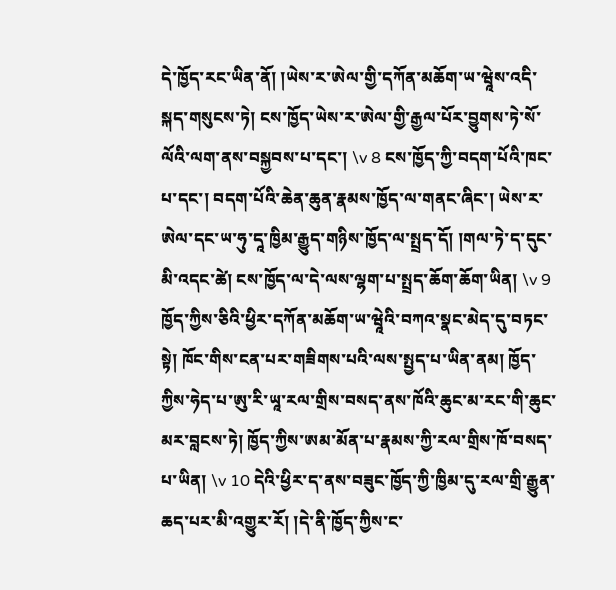དེ་ཁྱོད་རང་ཡིན་ནོ། །ཡེས་ར་ཨེལ་གྱི་དཀོན་མཆོག་ཡ་ཝཱེས་འདི་སྐད་གསུངས་ཏེ། ངས་ཁྱོད་ཡེས་ར་ཨེལ་གྱི་རྒྱལ་པོར་བྱུགས་ཏེ་སོ་ལོའི་ལག་ནས་བསྐྱབས་པ་དང་། \v 8 ངས་ཁྱོད་ཀྱི་བདག་པོའི་ཁང་པ་དང་། བདག་པོའི་ཆེན་ཆུན་རྣམས་ཁྱོད་ལ་གནང་ཞིང་། ཡེས་ར་ཨེལ་དང་ཡ་ཧུ་དཱ་ཁྱིམ་རྒྱུད་གཉིས་ཁྱོད་ལ་སྤྲད་དོ། །གལ་ཏེ་ད་དུང་མི་འདང་ཚེ། ངས་ཁྱོད་ལ་དེ་ལས་ལྷག་པ་སྤྲད་ཆོག་ཆོག་ཡིན། \v 9 ཁྱོད་ཀྱིས་ཅིའི་ཕྱིར་དཀོན་མཆོག་ཡ་ཝཱེའི་བཀའ་སྣང་མེད་དུ་བཏང་སྟེ། ཁོང་གིས་ངན་པར་གཟིགས་པའི་ལས་སྤྱད་པ་ཡིན་ནམ། ཁྱོད་ཀྱིས་ཧེད་པ་ཨུ་རི་ཡཱ་རལ་གྲིས་བསད་ནས་ཁོའི་ཆུང་མ་རང་གི་ཆུང་མར་བླངས་ཏེ། ཁྱོད་ཀྱིས་ཨམ་མོན་པ་རྣམས་ཀྱི་རལ་གྲིས་ཁོ་བསད་པ་ཡིན། \v 10 དེའི་ཕྱིར་ད་ནས་བཟུང་ཁྱོད་ཀྱི་ཁྱིམ་དུ་རལ་གྲི་རྒྱུན་ཆད་པར་མི་འགྱུར་རོ། །དེ་ནི་ཁྱོད་ཀྱིས་ང་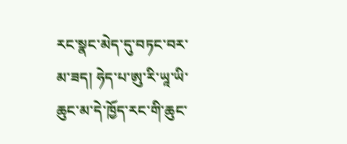རང་སྣང་མེད་དུ་བཏང་བར་མ་ཟད། ཧེད་པ་ཨུ་རི་ཡཱ་ཡི་ཆུང་མ་དེ་ཁྱོད་རང་གི་ཆུང་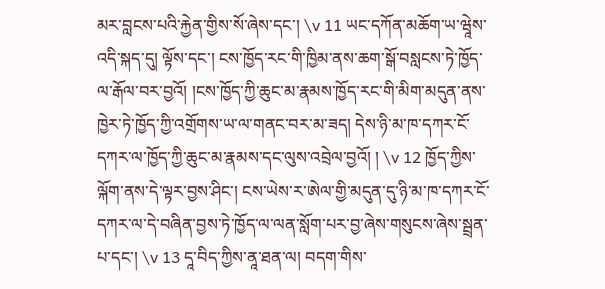མར་བླངས་པའི་རྐྱེན་གྱིས་སོ་ཞེས་དང་། \v 11 ཡང་དཀོན་མཆོག་ཡ་ཝཱེས་འདི་སྐད་དུ། ལྟོས་དང་། ངས་ཁྱོད་རང་གི་ཁྱིམ་ནས་ཆག་སྒོ་བསླངས་ཏེ་ཁྱོད་ལ་རྒོལ་བར་བྱའོ། །ངས་ཁྱོད་ཀྱི་ཆུང་མ་རྣམས་ཁྱོད་རང་གི་མིག་མདུན་ནས་ཁྱེར་ཏེ་ཁྱོད་ཀྱི་འགྲོགས་ཡ་ལ་གནང་བར་མ་ཟད། དེས་ཉི་མ་ཁ་དཀར་ངོ་དཀར་ལ་ཁྱོད་ཀྱི་ཆུང་མ་རྣམས་དང་ལུས་འབྲེལ་བྱའོ། ། \v 12 ཁྱོད་ཀྱིས་ལྐོག་ནས་དེ་ལྟར་བྱས་ཤིང་། ངས་ཡེས་ར་ཨེལ་གྱི་མདུན་དུ་ཉི་མ་ཁ་དཀར་ངོ་དཀར་ལ་དེ་བཞིན་བྱས་ཏེ་ཁྱོད་ལ་ལན་སློག་པར་བྱ་ཞེས་གསུངས་ཞེས་སྦྲན་པ་དང་། \v 13 དཱ་བིད་ཀྱིས་ནཱ་ཐན་ལ། བདག་གིས་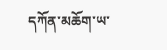དཀོན་མཆོག་ཡ་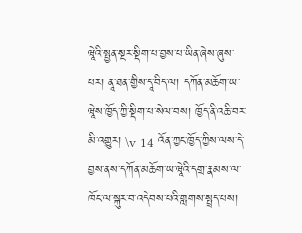ཝཱེའི་སྤྱན་སྔར་སྡིག་པ་བྱས་པ་ཡིན་ཞེས་ཞུས་པར། ནཱ་ཐན་གྱིས་དཱ་བིད་ལ། དཀོན་མཆོག་ཡ་ཝཱེས་ཁྱོད་ཀྱི་སྡིག་པ་སེལ་བས། ཁྱོད་ནི་འཆི་བར་མི་འགྱུར། \v 14 འོན་ཀྱང་ཁྱོད་ཀྱིས་ལས་དེ་བྱས་ནས་དཀོན་མཆོག་ཡ་ཝཱེའི་དགྲ་རྣམས་ལ་ཁོང་ལ་སྐུར་བ་འདེབས་པའི་གླགས་སྤྲད་པས།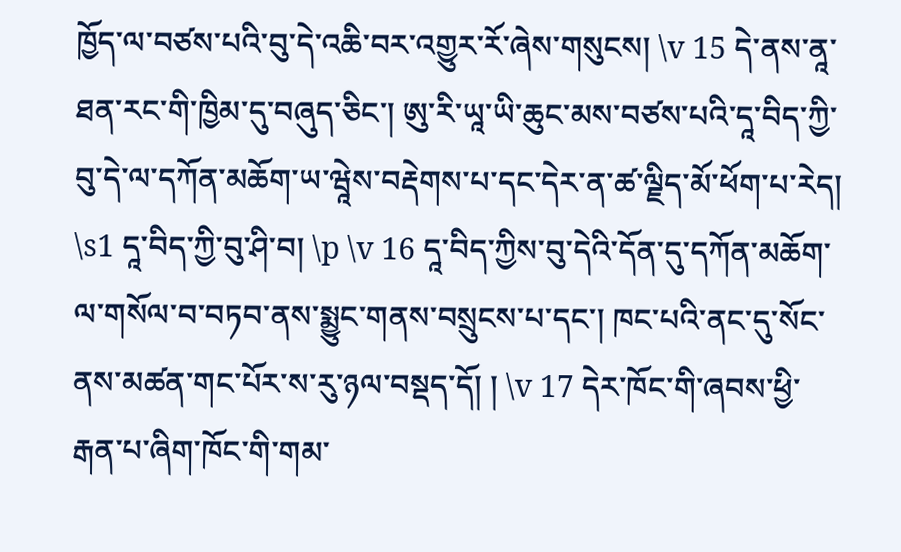ཁྱོད་ལ་བཙས་པའི་བུ་དེ་འཆི་བར་འགྱུར་རོ་ཞེས་གསུངས། \v 15 དེ་ནས་ནཱ་ཐན་རང་གི་ཁྱིམ་དུ་བཞུད་ཅིང་། ཨུ་རི་ཡཱ་ཡི་ཆུང་མས་བཙས་པའི་དཱ་བིད་ཀྱི་བུ་དེ་ལ་དཀོན་མཆོག་ཡ་ཝཱེས་བརྡེགས་པ་དང་དེར་ན་ཚ་ལྗིད་མོ་ཕོག་པ་རེད། \s1 དཱ་བིད་ཀྱི་བུ་ཤི་བ། \p \v 16 དཱ་བིད་ཀྱིས་བུ་དེའི་དོན་དུ་དཀོན་མཆོག་ལ་གསོལ་བ་བཏབ་ནས་སྨྱུང་གནས་བསྲུངས་པ་དང་། ཁང་པའི་ནང་དུ་སོང་ནས་མཚན་གང་པོར་ས་རུ་ཉལ་བསྡད་དོ། ། \v 17 དེར་ཁོང་གི་ཞབས་ཕྱི་རྒན་པ་ཞིག་ཁོང་གི་གམ་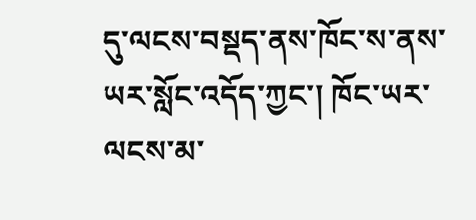དུ་ལངས་བསྡད་ནས་ཁོང་ས་ནས་ཡར་སློང་འདོད་ཀྱང་། ཁོང་ཡར་ལངས་མ་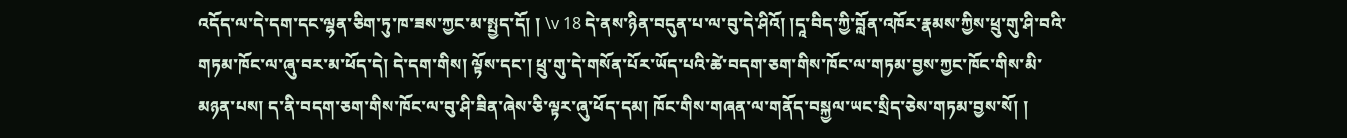འདོད་ལ་དེ་དག་དང་ལྷན་ཅིག་ཏུ་ཁ་ཟས་ཀྱང་མ་སྤྱད་དོ། ། \v 18 དེ་ནས་ཉིན་བདུན་པ་ལ་བུ་དེ་ཤིའོ། །དཱ་བིད་ཀྱི་བློན་འཁོར་རྣམས་ཀྱིས་ཕྲུ་གུ་ཤི་བའི་གཏམ་ཁོང་ལ་ཞུ་བར་མ་ཕོད་དེ། དེ་དག་གིས། ལྟོས་དང་། ཕྲུ་གུ་དེ་གསོན་པོར་ཡོད་པའི་ཚེ་བདག་ཅག་གིས་ཁོང་ལ་གཏམ་བྱས་ཀྱང་ཁོང་གིས་མི་མཉན་པས། ད་ནི་བདག་ཅག་གིས་ཁོང་ལ་བུ་ཤི་ཟིན་ཞེས་ཅི་ལྟར་ཞུ་ཕོད་དམ། ཁོང་གིས་གཞན་ལ་གནོད་བསྐྱལ་ཡང་སྲིད་ཅེས་གཏམ་བྱས་སོ། །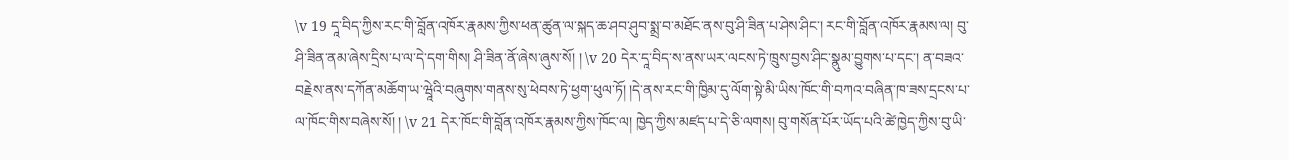\v 19 དཱ་བིད་ཀྱིས་རང་གི་བློན་འཁོར་རྣམས་ཀྱིས་ཕན་ཚུན་ལ་སྐད་ཆ་ཤབ་ཤུབ་སྨྲ་བ་མཐོང་ནས་བུ་ཤི་ཟིན་པ་ཤེས་ཤིང་། རང་གི་བློན་འཁོར་རྣམས་ལ། བུ་ཤི་ཟིན་ནམ་ཞེས་དྲིས་པ་ལ་དེ་དག་གིས། ཤི་ཟིན་ནོ་ཞེས་ཞུས་སོ། ། \v 20 དེར་དཱ་བིད་ས་ནས་ཡར་ལངས་ཏེ་ཁྲུས་བྱས་ཤིང་སྣུམ་བྱུགས་པ་དང་། ན་བཟའ་བརྗེས་ནས་དཀོན་མཆོག་ཡ་ཝཱེའི་བཞུགས་གནས་སུ་ཕེབས་ཏེ་ཕྱག་ཕུལ་ཏོ། །དེ་ནས་རང་གི་ཁྱིམ་དུ་ལོག་སྟེ་མི་ཡིས་ཁོང་གི་བཀའ་བཞིན་ཁ་ཟས་དྲངས་པ་ལ་ཁོང་གིས་བཞེས་སོ། ། \v 21 དེར་ཁོང་གི་བློན་འཁོར་རྣམས་ཀྱིས་ཁོང་ལ། ཁྱེད་ཀྱིས་མཛད་པ་དེ་ཅི་ལགས། བུ་གསོན་པོར་ཡོད་པའི་ཚེ་ཁྱེད་ཀྱིས་བུ་ཡི་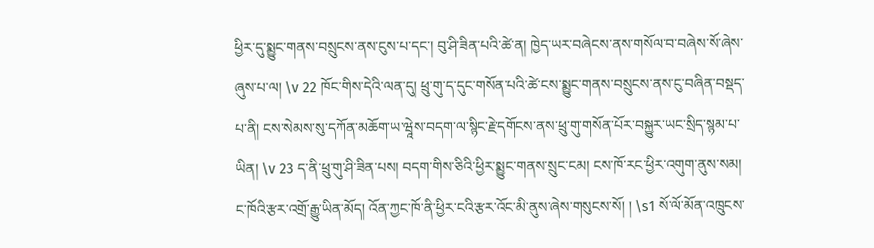ཕྱིར་དུ་སྨྱུང་གནས་བསྲུངས་ནས་ངུས་པ་དང་། བུ་ཤི་ཟིན་པའི་ཚེ་ན། ཁྱེད་ཡར་བཞེངས་ནས་གསོལ་བ་བཞེས་སོ་ཞེས་ཞུས་པ་ལ། \v 22 ཁོང་གིས་དེའི་ལན་དུ། ཕྲུ་གུ་ད་དུང་གསོན་པའི་ཚེ་ངས་སྨྱུང་གནས་བསྲུངས་ནས་ངུ་བཞིན་བསྡད་པ་ནི། ངས་སེམས་སུ་དཀོན་མཆོག་ཡ་ཝཱེས་བདག་ལ་སྙིང་རྗེ་དགོངས་ནས་ཕྲུ་གུ་གསོན་པོར་བསྐྱུར་ཡང་སྲིད་སྙམ་པ་ཡིན། \v 23 ད་ནི་ཕྲུ་གུ་ཤི་ཟིན་པས། བདག་གིས་ཅིའི་ཕྱིར་སྨྱུང་གནས་སྲུང་ངམ། ངས་ཁོ་རང་ཕྱིར་འགུག་ནུས་སམ། ང་ཁོའི་རྩར་འགྲོ་རྒྱུ་ཡིན་མོད། འོན་ཀྱང་ཁོ་ནི་ཕྱིར་ངའི་རྩར་འོང་མི་ནུས་ཞེས་གསུངས་སོ། ། \s1 སོ་ལོ་མོན་འཁྲུངས་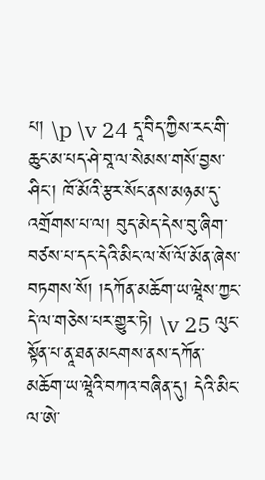པ། \p \v 24 དཱ་བིད་ཀྱིས་རང་གི་ཆུང་མ་པད་ཤེ་བཱ་ལ་སེམས་གསོ་བྱས་ཤིང་། ཁོ་མོའི་རྩར་སོང་ནས་མཉམ་དུ་འགྲོགས་པ་ལ། བུད་མེད་དེས་བུ་ཞིག་བཙས་པ་དང་དེའི་མིང་ལ་སོ་ལོ་མོན་ཞེས་བཏགས་སོ། །དཀོན་མཆོག་ཡ་ཝཱེས་ཀྱང་དེ་ལ་གཅེས་པར་གྱུར་ཏེ། \v 25 ལུང་སྟོན་པ་ནཱ་ཐན་མངགས་ནས་དཀོན་མཆོག་ཡ་ཝཱེའི་བཀའ་བཞིན་དུ། དེའི་མིང་ལ་ཨེ་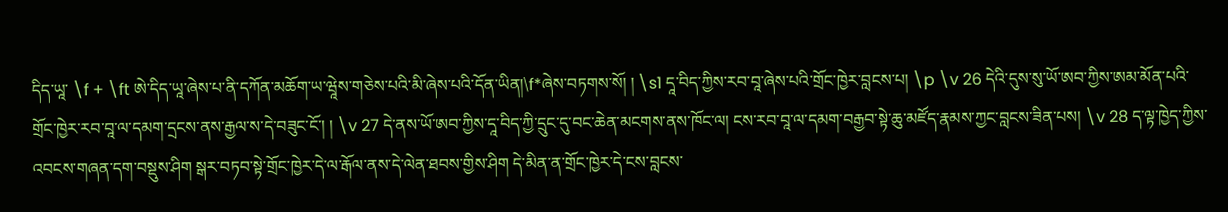དིད་ཡཱ་ \f + \ft ཨེ་དིད་ཡཱ་ཞེས་པ་ནི་དཀོན་མཆོག་ཡ་ཝཱེས་གཅེས་པའི་མི་ཞེས་པའི་དོན་ཡིན།\f*ཞེས་བཏགས་སོ། ། \s1 དཱ་བིད་ཀྱིས་རབ་བཱ་ཞེས་པའི་གྲོང་ཁྱེར་བླངས་པ། \p \v 26 དེའི་དུས་སུ་ཡོ་ཨབ་ཀྱིས་ཨམ་མོན་པའི་གྲོང་ཁྱེར་རབ་བཱ་ལ་དམག་དྲངས་ནས་རྒྱལ་ས་དེ་བཟུང་ངོ་། ། \v 27 དེ་ནས་ཡོ་ཨབ་ཀྱིས་དཱ་བིད་ཀྱི་དྲུང་དུ་བང་ཆེན་མངགས་ནས་ཁོང་ལ། ངས་རབ་བཱ་ལ་དམག་བརྒྱབ་སྟེ་ཆུ་མཛོད་རྣམས་ཀྱང་བླངས་ཟིན་པས། \v 28 ད་ལྟ་ཁྱེད་ཀྱིས་འབངས་གཞན་དག་བསྡུས་ཤིག སྒར་བཏབ་སྟེ་གྲོང་ཁྱེར་དེ་ལ་རྒོལ་ནས་དེ་ལེན་ཐབས་གྱིས་ཤིག དེ་མིན་ན་གྲོང་ཁྱེར་དེ་ངས་བླངས་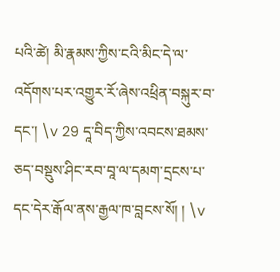པའི་ཚེ། མི་རྣམས་ཀྱིས་ངའི་མིང་དེ་ལ་འདོགས་པར་འགྱུར་རོ་ཞེས་འཕྲིན་བསྐུར་བ་དང་། \v 29 དཱ་བིད་ཀྱིས་འབངས་ཐམས་ཅད་བསྡུས་ཤིང་རབ་བཱ་ལ་དམག་དྲངས་པ་དང་དེར་རྒོལ་ནས་རྒྱལ་ཁ་བླངས་སོ། ། \v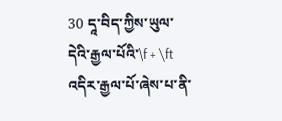30 དཱ་བིད་ཀྱིས་ཡུལ་དེའི་རྒྱལ་པོའི་\f + \ft འདིར་རྒྱལ་པོ་ཞེས་པ་ནི་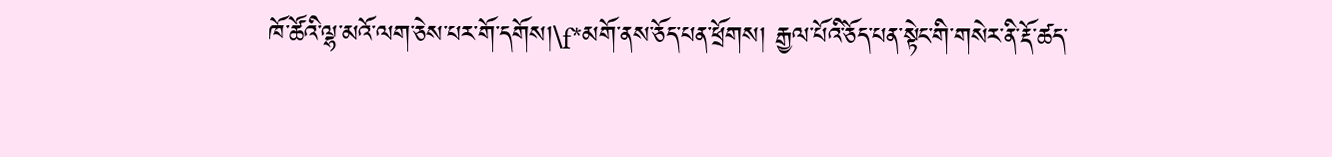ཁོ་ཚོའི་ལྷ་མའོ་ལག་ཅེས་པར་གོ་དགོས།\f*མགོ་ནས་ཅོད་པན་ཕྲོགས། རྒྱལ་པོའི་ཅོད་པན་སྟེང་གི་གསེར་ནི་རྡོ་ཚད་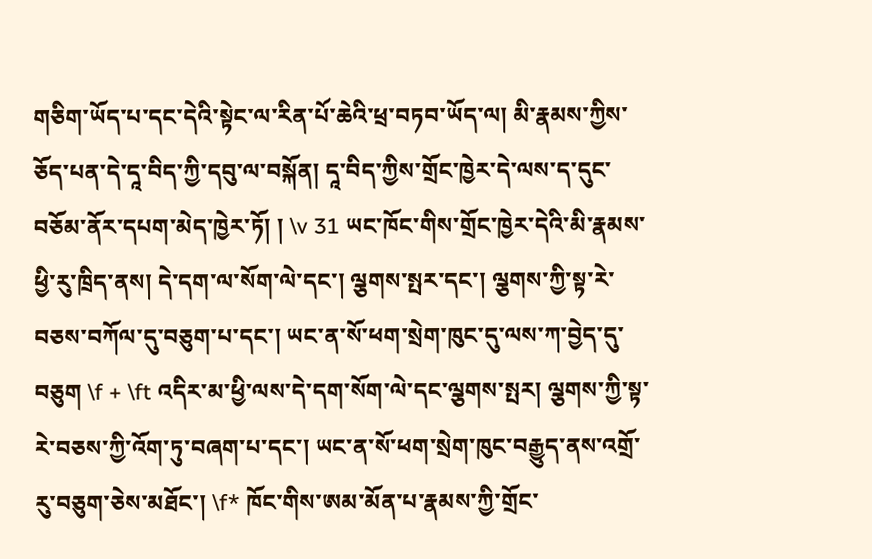གཅིག་ཡོད་པ་དང་དེའི་སྟེང་ལ་རིན་པོ་ཆེའི་ཕྲ་བཏབ་ཡོད་ལ། མི་རྣམས་ཀྱིས་ཅོད་པན་དེ་དཱ་བིད་ཀྱི་དབུ་ལ་བསྐོན། དཱ་བིད་ཀྱིས་གྲོང་ཁྱེར་དེ་ལས་ད་དུང་བཅོམ་ནོར་དཔག་མེད་ཁྱེར་ཏོ། ། \v 31 ཡང་ཁོང་གིས་གྲོང་ཁྱེར་དེའི་མི་རྣམས་ཕྱི་རུ་ཁྲིད་ནས། དེ་དག་ལ་སོག་ལེ་དང་། ལྕགས་སྤར་དང་། ལྕགས་ཀྱི་སྟ་རེ་བཅས་བཀོལ་དུ་བཅུག་པ་དང་། ཡང་ན་སོ་ཕག་སྲེག་ཁུང་དུ་ལས་ཀ་བྱེད་དུ་བཅུག \f + \ft འདིར་མ་ཕྱི་ལས་དེ་དག་སོག་ལེ་དང་ལྕགས་སྤར། ལྕགས་ཀྱི་སྟ་རེ་བཅས་ཀྱི་འོག་ཏུ་བཞག་པ་དང་། ཡང་ན་སོ་ཕག་སྲེག་ཁུང་བརྒྱུད་ནས་འགྲོ་རུ་བཅུག་ཅེས་མཐོང་། \f* ཁོང་གིས་ཨམ་མོན་པ་རྣམས་ཀྱི་གྲོང་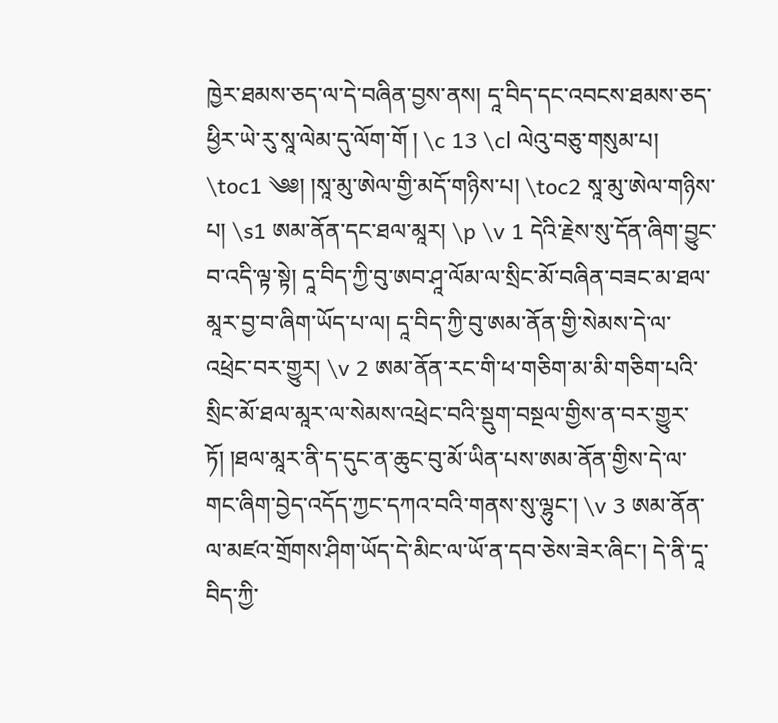ཁྱེར་ཐམས་ཅད་ལ་དེ་བཞིན་བྱས་ནས། དཱ་བིད་དང་འབངས་ཐམས་ཅད་ཕྱིར་ཡེ་རུ་སཱ་ལེམ་དུ་ལོག་གོ ། \c 13 \cl ལེའུ་བཅུ་གསུམ་པ། \toc1 ༄༅། །སཱ་མུ་ཨེལ་གྱི་མདོ་གཉིས་པ། \toc2 སཱ་མུ་ཨེལ་གཉིས་པ། \s1 ཨམ་ནོན་དང་ཐལ་མཱར། \p \v 1 དེའི་རྗེས་སུ་དོན་ཞིག་བྱུང་བ་འདི་ལྟ་སྟེ། དཱ་བིད་ཀྱི་བུ་ཨབ་ཤཱ་ལོམ་ལ་སྲིང་མོ་བཞིན་བཟང་མ་ཐལ་མཱར་བྱ་བ་ཞིག་ཡོད་པ་ལ། དཱ་བིད་ཀྱི་བུ་ཨམ་ནོན་གྱི་སེམས་དེ་ལ་འཕྲེང་བར་གྱུར། \v 2 ཨམ་ནོན་རང་གི་ཕ་གཅིག་མ་མི་གཅིག་པའི་སྲིང་མོ་ཐལ་མཱར་ལ་སེམས་འཕྲེང་བའི་སྡུག་བསྔལ་གྱིས་ན་བར་གྱུར་ཏོ། །ཐལ་མཱར་ནི་ད་དུང་ན་ཆུང་བུ་མོ་ཡིན་པས་ཨམ་ནོན་གྱིས་དེ་ལ་གང་ཞིག་བྱེད་འདོད་ཀྱང་དཀའ་བའི་གནས་སུ་ལྷུང་། \v 3 ཨམ་ནོན་ལ་མཛའ་གྲོགས་ཤིག་ཡོད་དེ་མིང་ལ་ཡོ་ན་དབ་ཅེས་ཟེར་ཞིང་། དེ་ནི་དཱ་བིད་ཀྱི་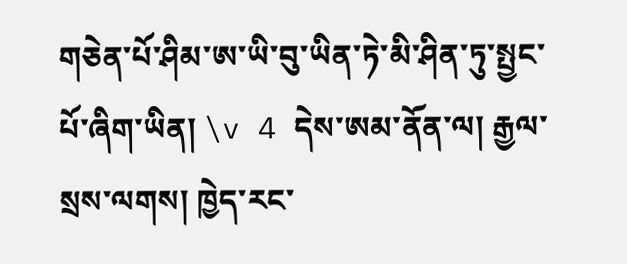གཅེན་པོ་ཤིམ་ཨ་ཡི་བུ་ཡིན་ཏེ་མི་ཤིན་ཏུ་སྤྱང་པོ་ཞིག་ཡིན། \v 4 དེས་ཨམ་ནོན་ལ། རྒྱལ་སྲས་ལགས། ཁྱེད་རང་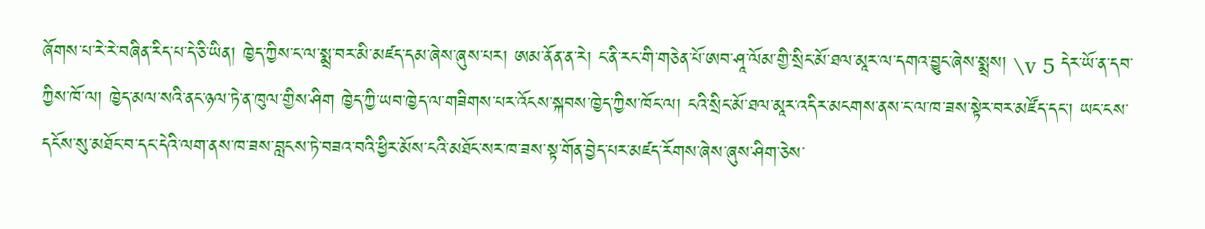ཞོགས་པ་རེ་རེ་བཞིན་རིད་པ་དེ་ཅི་ཡིན། ཁྱེད་ཀྱིས་ང་ལ་སྨྲ་བར་མི་མཛད་དམ་ཞེས་ཞུས་པར། ཨམ་ནོན་ན་རེ། ང་ནི་རང་གི་གཅེན་པོ་ཨབ་ཤཱ་ལོམ་གྱི་སྲིང་མོ་ཐལ་མཱར་ལ་དགའ་བྱུང་ཞེས་སྨྲས། \v 5 དེར་ཡོ་ན་དབ་ཀྱིས་ཁོ་ལ། ཁྱེད་མལ་སའི་ནང་ཉལ་ཏེ་ན་ཁུལ་གྱིས་ཤིག ཁྱེད་ཀྱི་ཡབ་ཁྱེད་ལ་གཟིགས་པར་འོངས་སྐབས་ཁྱེད་ཀྱིས་ཁོང་ལ། ངའི་སྲིང་མོ་ཐལ་མཱར་འདིར་མངགས་ནས་ང་ལ་ཁ་ཟས་སྟེར་བར་མཛོད་དང་། ཡང་ངས་དངོས་སུ་མཐོང་བ་དང་དེའི་ལག་ནས་ཁ་ཟས་བླངས་ཏེ་བཟའ་བའི་ཕྱིར་མོས་ངའི་མཐོང་སར་ཁ་ཟས་སྟ་གོན་བྱེད་པར་མཛད་རོགས་ཞེས་ཞུས་ཤིག་ཅེས་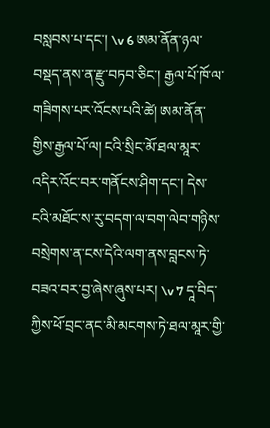བསླབས་པ་དང་། \v 6 ཨམ་ནོན་ཉལ་བསྡད་ནས་ན་རྫུ་བཏབ་ཅིང་། རྒྱལ་པོ་ཁོ་ལ་གཟིགས་པར་འོངས་པའི་ཚེ། ཨམ་ནོན་གྱིས་རྒྱལ་པོ་ལ། ངའི་སྲིང་མོ་ཐལ་མཱར་འདིར་འོང་བར་གནོངས་ཤིག་དང་། དེས་ངའི་མཐོང་ས་རུ་བདག་ལ་བག་ལེབ་གཉིས་བསྲེགས་ན་ངས་དེའི་ལག་ནས་བླངས་ཏེ་བཟའ་བར་བྱ་ཞེས་ཞུས་པར། \v 7 དཱ་བིད་ཀྱིས་ཕོ་བྲང་ནང་མི་མངགས་ཏེ་ཐལ་མཱར་གྱི་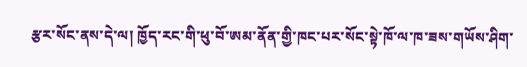རྩར་སོང་ནས་དེ་ལ། ཁྱོད་རང་གི་ཕུ་བོ་ཨམ་ནོན་གྱི་ཁང་པར་སོང་སྟེ་ཁོ་ལ་ཁ་ཟས་གཡོས་ཤིག་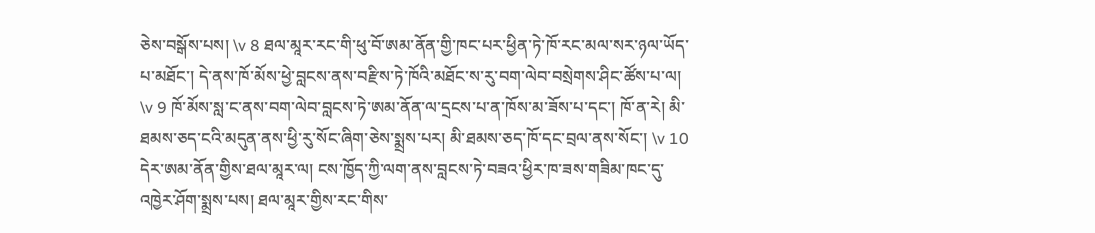ཅེས་བསྒོས་པས། \v 8 ཐལ་མཱར་རང་གི་ཕུ་བོ་ཨམ་ནོན་གྱི་ཁང་པར་ཕྱིན་ཏེ་ཁོ་རང་མལ་སར་ཉལ་ཡོད་པ་མཐོང་། དེ་ནས་ཁོ་མོས་ཕྱེ་བླངས་ནས་བརྫིས་ཏེ་ཁོའི་མཐོང་ས་རུ་བག་ལེབ་བསྲེགས་ཤིང་ཚོས་པ་ལ། \v 9 ཁོ་མོས་སླ་ང་ནས་བག་ལེབ་བླངས་ཏེ་ཨམ་ནོན་ལ་དྲངས་པ་ན་ཁོས་མ་ཟོས་པ་དང་། ཁོ་ན་རེ། མི་ཐམས་ཅད་ངའི་མདུན་ནས་ཕྱི་རུ་སོང་ཞིག་ཅེས་སྨྲས་པར། མི་ཐམས་ཅད་ཁོ་དང་བྲལ་ནས་སོང་། \v 10 དེར་ཨམ་ནོན་གྱིས་ཐལ་མཱར་ལ། ངས་ཁྱོད་ཀྱི་ལག་ནས་བླངས་ཏེ་བཟའ་ཕྱིར་ཁ་ཟས་གཟིམ་ཁང་དུ་འཁྱེར་ཤོག་སྨྲས་པས། ཐལ་མཱར་གྱིས་རང་གིས་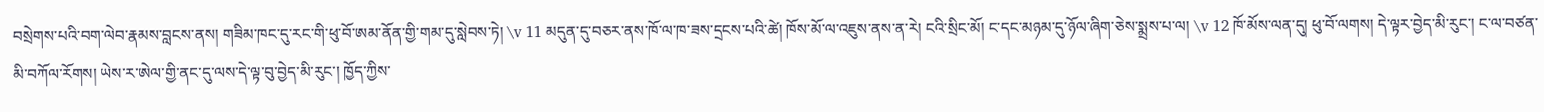བསྲེགས་པའི་བག་ལེབ་རྣམས་བླངས་ནས། གཟིམ་ཁང་དུ་རང་གི་ཕུ་བོ་ཨམ་ནོན་གྱི་གམ་དུ་སླེབས་ཏེ། \v 11 མདུན་དུ་བཅར་ནས་ཁོ་ལ་ཁ་ཟས་དྲངས་པའི་ཚེ། ཁོས་མོ་ལ་འཇུས་ནས་ན་རེ། ངའི་སྲིང་མོ། ང་དང་མཉམ་དུ་ཉོལ་ཞིག་ཅེས་སྨྲས་པ་ལ། \v 12 ཁོ་མོས་ལན་དུ། ཕུ་བོ་ལགས། དེ་ལྟར་བྱེད་མི་རུང་། ང་ལ་བཙན་མི་བཀོལ་རོགས། ཡེས་ར་ཨེལ་གྱི་ནང་དུ་ལས་དེ་ལྟ་བུ་བྱེད་མི་རུང་། ཁྱོད་ཀྱིས་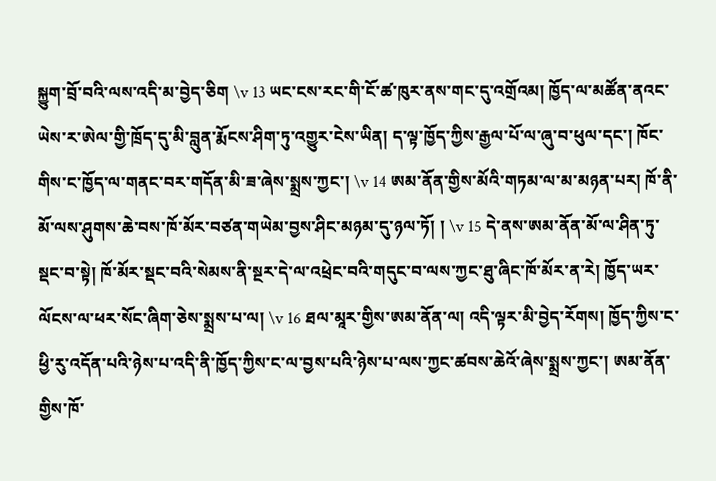སྐྱུག་བྲོ་བའི་ལས་འདི་མ་བྱེད་ཅིག \v 13 ཡང་ངས་རང་གི་ངོ་ཚ་ཁུར་ནས་གང་དུ་འགྲོའམ། ཁྱོད་ལ་མཚོན་ནའང་ཡེས་ར་ཨེལ་གྱི་ཁྲོད་དུ་མི་བླུན་རྨོངས་ཤིག་ཏུ་འགྱུར་ངེས་ཡིན། ད་ལྟ་ཁྱོད་ཀྱིས་རྒྱལ་པོ་ལ་ཞུ་བ་ཕུལ་དང་། ཁོང་གིས་ང་ཁྱོད་ལ་གནང་བར་གདོན་མི་ཟ་ཞེས་སྨྲས་ཀྱང་། \v 14 ཨམ་ནོན་གྱིས་མོའི་གཏམ་ལ་མ་མཉན་པར། ཁོ་ནི་མོ་ལས་ཤུགས་ཆེ་བས་ཁོ་མོར་བཙན་གཡེམ་བྱས་ཤིང་མཉམ་དུ་ཉལ་ཏོ། ། \v 15 དེ་ནས་ཨམ་ནོན་མོ་ལ་ཤིན་ཏུ་སྡང་བ་སྟེ། ཁོ་མོར་སྡང་བའི་སེམས་ནི་སྔར་དེ་ལ་འཕྲེང་བའི་གདུང་བ་ལས་ཀྱང་ཐུ་ཞིང་ཁོ་མོར་ན་རེ། ཁྱོད་ཡར་ལོངས་ལ་ཕར་སོང་ཞིག་ཅེས་སྨྲས་པ་ལ། \v 16 ཐལ་མཱར་གྱིས་ཨམ་ནོན་ལ། འདི་ལྟར་མི་བྱེད་རོགས། ཁྱོད་ཀྱིས་ང་ཕྱི་རུ་འདོན་པའི་ཉེས་པ་འདི་ནི་ཁྱོད་ཀྱིས་ང་ལ་བྱས་པའི་ཉེས་པ་ལས་ཀྱང་ཚབས་ཆེའོ་ཞེས་སྨྲས་ཀྱང་། ཨམ་ནོན་གྱིས་ཁོ་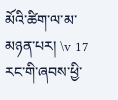མོའི་ཚིག་ལ་མ་མཉན་པར། \v 17 རང་གི་ཞབས་ཕྱི་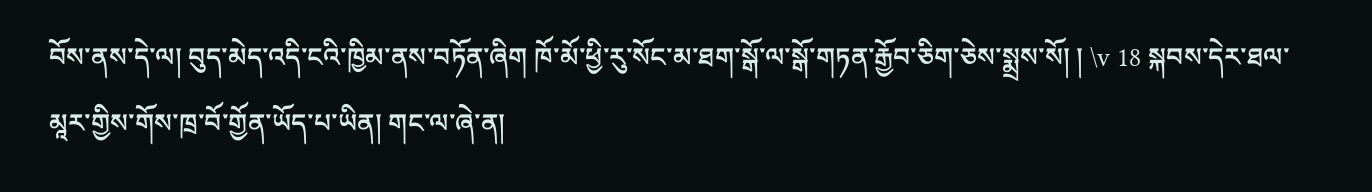བོས་ནས་དེ་ལ། བུད་མེད་འདི་ངའི་ཁྱིམ་ནས་བཏོན་ཞིག ཁོ་མོ་ཕྱི་རུ་སོང་མ་ཐག་སྒོ་ལ་སྒོ་གཏན་རྒྱོབ་ཅིག་ཅེས་སྨྲས་སོ། ། \v 18 སྐབས་དེར་ཐལ་མཱར་གྱིས་གོས་ཁྲ་བོ་གྱོན་ཡོད་པ་ཡིན། གང་ལ་ཞེ་ན།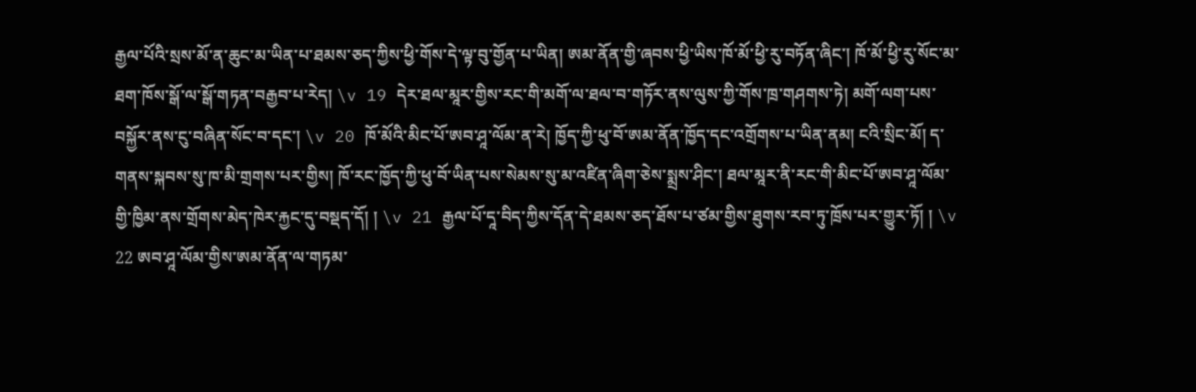རྒྱལ་པོའི་སྲས་མོ་ན་ཆུང་མ་ཡིན་པ་ཐམས་ཅད་ཀྱིས་ཕྱི་གོས་དེ་ལྟ་བུ་གྱོན་པ་ཡིན། ཨམ་ནོན་གྱི་ཞབས་ཕྱི་ཡིས་ཁོ་མོ་ཕྱི་རུ་བཏོན་ཞིང་། ཁོ་མོ་ཕྱི་རུ་སོང་མ་ཐག་ཁོས་སྒོ་ལ་སྒོ་གཏན་བརྒྱབ་པ་རེད། \v 19 དེར་ཐལ་མཱར་གྱིས་རང་གི་མགོ་ལ་ཐལ་བ་གཏོར་ནས་ལུས་ཀྱི་གོས་ཁྲ་གཤགས་ཏེ། མགོ་ལག་པས་བསྐྱོར་ནས་ངུ་བཞིན་སོང་བ་དང་། \v 20 ཁོ་མོའི་མིང་པོ་ཨབ་ཤཱ་ལོམ་ན་རེ། ཁྱོད་ཀྱི་ཕུ་བོ་ཨམ་ནོན་ཁྱོད་དང་འགྲོགས་པ་ཡིན་ནམ། ངའི་སྲིང་མོ། ད་གནས་སྐབས་སུ་ཁ་མི་གྲགས་པར་གྱིས། ཁོ་རང་ཁྱོད་ཀྱི་ཕུ་བོ་ཡིན་པས་སེམས་སུ་མ་འཛིན་ཞིག་ཅེས་སྨྲས་ཤིང་། ཐལ་མཱར་ནི་རང་གི་མིང་པོ་ཨབ་ཤཱ་ལོམ་གྱི་ཁྱིམ་ནས་གྲོགས་མེད་ཁེར་རྐྱང་དུ་བསྡད་དོ། ། \v 21 རྒྱལ་པོ་དཱ་བིད་ཀྱིས་དོན་དེ་ཐམས་ཅད་ཐོས་པ་ཙམ་གྱིས་ཐུགས་རབ་ཏུ་ཁྲོས་པར་གྱུར་ཏོ། ། \v 22 ཨབ་ཤཱ་ལོམ་གྱིས་ཨམ་ནོན་ལ་གཏམ་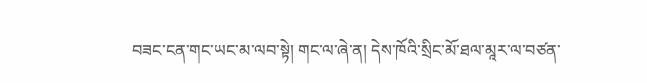བཟང་ངན་གང་ཡང་མ་ལབ་སྟེ། གང་ལ་ཞེ་ན། དེས་ཁོའི་སྲིང་མོ་ཐལ་མཱར་ལ་བཙན་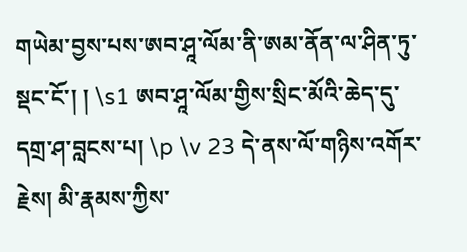གཡེམ་བྱས་པས་ཨབ་ཤཱ་ལོམ་ནི་ཨམ་ནོན་ལ་ཤིན་ཏུ་སྡང་ངོ་། ། \s1 ཨབ་ཤཱ་ལོམ་གྱིས་སྲིང་མོའི་ཆེད་དུ་དགྲ་ཤ་བླངས་པ། \p \v 23 དེ་ནས་ལོ་གཉིས་འགོར་རྗེས། མི་རྣམས་ཀྱིས་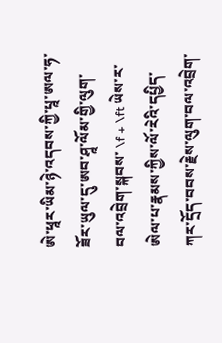ཨེ་ཕཱར་ཡིམ་ཉེ་འདབས་ཀྱི་པཱ་ཨལ་ཧ་ཟོར་ཡུལ་དུ་ཨབ་ཤཱ་ལོམ་གྱི་ལུག་བལ་འབྲེག་སྐབས་ \f + \ft ཡེས་ར་ཨེལ་པ་རྣམས་ཀྱིས་ལོ་རེའི་དཔྱིད་ཀར་དྲོད་བབས་རྗེས་ལུག་བལ་འབྲེག་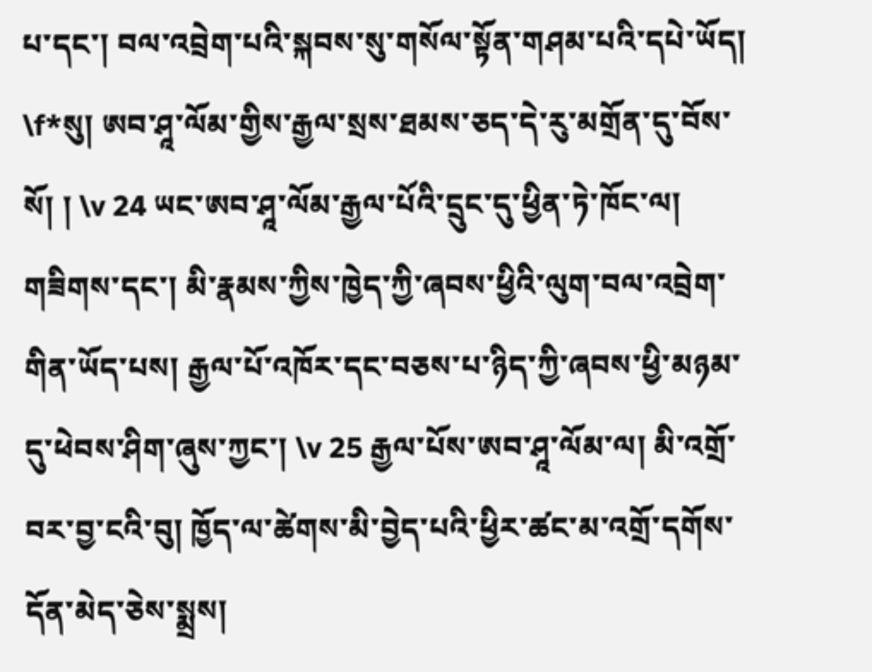པ་དང་། བལ་འབྲེག་པའི་སྐབས་སུ་གསོལ་སྟོན་གཤམ་པའི་དཔེ་ཡོད། \f*སུ། ཨབ་ཤཱ་ལོམ་གྱིས་རྒྱལ་སྲས་ཐམས་ཅད་དེ་རུ་མགྲོན་དུ་བོས་སོ། ། \v 24 ཡང་ཨབ་ཤཱ་ལོམ་རྒྱལ་པོའི་དྲུང་དུ་ཕྱིན་ཏེ་ཁོང་ལ། གཟིགས་དང་། མི་རྣམས་ཀྱིས་ཁྱེད་ཀྱི་ཞབས་ཕྱིའི་ལུག་བལ་འབྲེག་གིན་ཡོད་པས། རྒྱལ་པོ་འཁོར་དང་བཅས་པ་ཉིད་ཀྱི་ཞབས་ཕྱི་མཉམ་དུ་ཕེབས་ཤིག་ཞུས་ཀྱང་། \v 25 རྒྱལ་པོས་ཨབ་ཤཱ་ལོམ་ལ། མི་འགྲོ་བར་བྱ་ངའི་བུ། ཁྱོད་ལ་ཚེགས་མི་བྱེད་པའི་ཕྱིར་ཚང་མ་འགྲོ་དགོས་དོན་མེད་ཅེས་སྨྲས།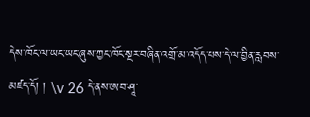དེས་ཁོང་ལ་ཡང་ཡང་ཞུས་ཀྱང་ཁོང་སྔར་བཞིན་འགྲོ་མ་འདོད་པས་དེ་ལ་བྱིན་རླབས་མཛད་དོ། ། \v 26 དེ་ནས་ཨབ་ཤཱ་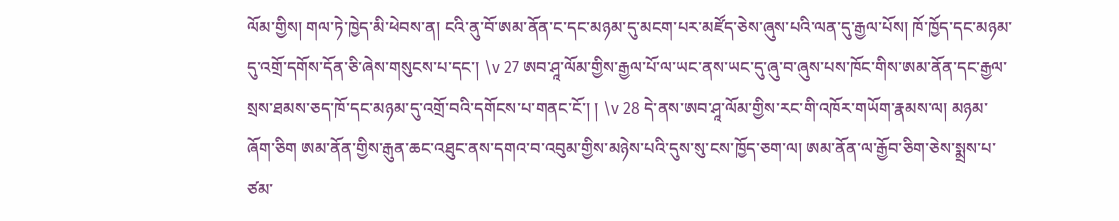ལོམ་གྱིས། གལ་ཏེ་ཁྱེད་མི་ཕེབས་ན། ངའི་ནུ་བོ་ཨམ་ནོན་ང་དང་མཉམ་དུ་མངག་པར་མཛོད་ཅེས་ཞུས་པའི་ལན་དུ་རྒྱལ་པོས། ཁོ་ཁྱོད་དང་མཉམ་དུ་འགྲོ་དགོས་དོན་ཅི་ཞེས་གསུངས་པ་དང་། \v 27 ཨབ་ཤཱ་ལོམ་གྱིས་རྒྱལ་པོ་ལ་ཡང་ནས་ཡང་དུ་ཞུ་བ་ཞུས་པས་ཁོང་གིས་ཨམ་ནོན་དང་རྒྱལ་སྲས་ཐམས་ཅད་ཁོ་དང་མཉམ་དུ་འགྲོ་བའི་དགོངས་པ་གནང་ངོ་། ། \v 28 དེ་ནས་ཨབ་ཤཱ་ལོམ་གྱིས་རང་གི་འཁོར་གཡོག་རྣམས་ལ། མཉམ་ཞོག་ཅིག ཨམ་ནོན་གྱིས་རྒུན་ཆང་འཐུང་ནས་དགའ་བ་འབུམ་གྱིས་མཉེས་པའི་དུས་སུ་ངས་ཁྱོད་ཅག་ལ། ཨམ་ནོན་ལ་རྒྱོབ་ཅིག་ཅེས་སྨྲས་པ་ཙམ་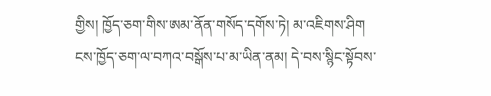གྱིས། ཁྱོད་ཅག་གིས་ཨམ་ནོན་གསོད་དགོས་ཏེ། མ་འཇིགས་ཤིག ངས་ཁྱོད་ཅག་ལ་བཀའ་བསྒོས་པ་མ་ཡིན་ནམ། དེ་བས་སྙིང་སྟོབས་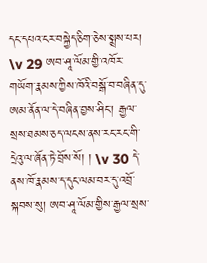དང་དཔའ་ངར་བསྐྱེད་ཅིག་ཅེས་སྨྲས་པར། \v 29 ཨབ་ཤཱ་ལོམ་གྱི་འཁོར་གཡོག་རྣམས་ཀྱིས་ཁོའི་བསྒོ་བ་བཞིན་དུ་ཨམ་ནོན་ལ་དེ་བཞིན་བྱས་ཤིང་། རྒྱལ་སྲས་ཐམས་ཅད་ལངས་ནས་རང་རང་གི་དྲེའུ་ལ་ཞོན་ཏེ་བྲོས་སོ། ། \v 30 དེ་ནས་ཁོ་རྣམས་ད་དུང་ལམ་བར་དུ་འབྲོ་སྐབས་སུ། ཨབ་ཤཱ་ལོམ་གྱིས་རྒྱལ་སྲས་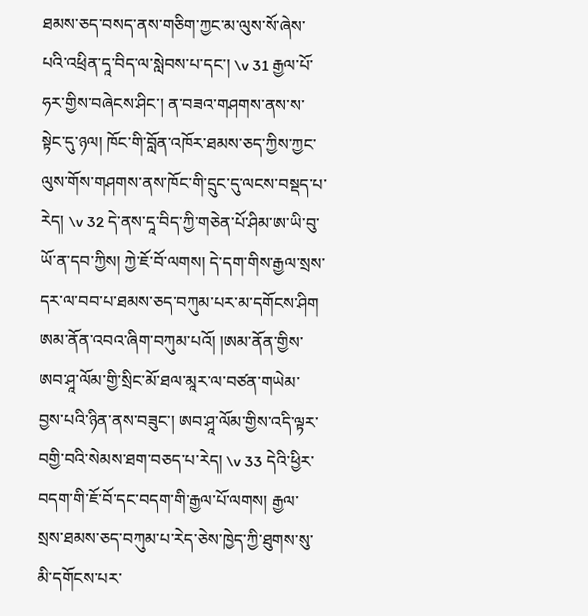ཐམས་ཅད་བསད་ནས་གཅིག་ཀྱང་མ་ལུས་སོ་ཞེས་པའི་འཕྲིན་དཱ་བིད་ལ་སླེབས་པ་དང་། \v 31 རྒྱལ་པོ་ཧར་གྱིས་བཞེངས་ཤིང་། ན་བཟའ་གཤགས་ནས་ས་སྟེང་དུ་ཉལ། ཁོང་གི་བློན་འཁོར་ཐམས་ཅད་ཀྱིས་ཀྱང་ལུས་གོས་གཤགས་ནས་ཁོང་གི་དྲུང་དུ་ལངས་བསྡད་པ་རེད། \v 32 དེ་ནས་དཱ་བིད་ཀྱི་གཅེན་པོ་ཤིམ་ཨ་ཡི་བུ་ཡོ་ན་དབ་ཀྱིས། ཀྱེ་ཇོ་བོ་ལགས། དེ་དག་གིས་རྒྱལ་སྲས་དར་ལ་བབ་པ་ཐམས་ཅད་བཀུམ་པར་མ་དགོངས་ཤིག ཨམ་ནོན་འབའ་ཞིག་བཀུམ་པའོ། །ཨམ་ནོན་གྱིས་ཨབ་ཤཱ་ལོམ་གྱི་སྲིང་མོ་ཐལ་མཱར་ལ་བཙན་གཡེམ་བྱས་པའི་ཉིན་ནས་བཟུང་། ཨབ་ཤཱ་ལོམ་གྱིས་འདི་ལྟར་བགྱི་བའི་སེམས་ཐག་བཅད་པ་རེད། \v 33 དེའི་ཕྱིར་བདག་གི་ཇོ་བོ་དང་བདག་གི་རྒྱལ་པོ་ལགས། རྒྱལ་སྲས་ཐམས་ཅད་བཀུམ་པ་རེད་ཅེས་ཁྱེད་ཀྱི་ཐུགས་སུ་མི་དགོངས་པར་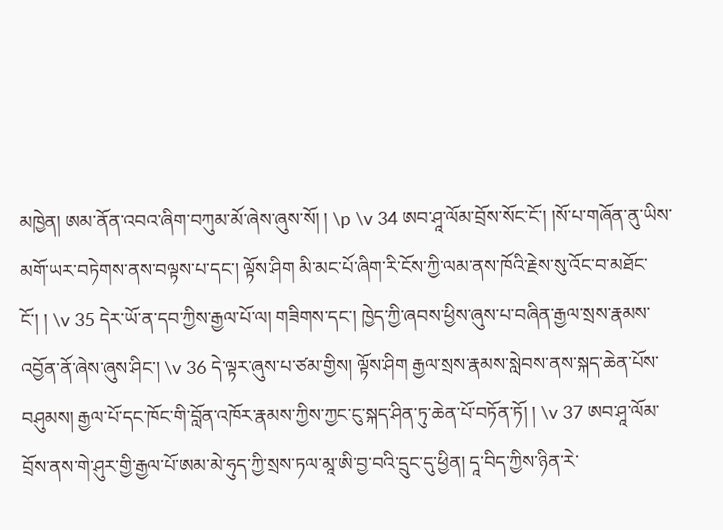མཁྱེན། ཨམ་ནོན་འབའ་ཞིག་བཀུམ་མོ་ཞེས་ཞུས་སོ། ། \p \v 34 ཨབ་ཤཱ་ལོམ་བྲོས་སོང་ངོ་། །སོ་པ་གཞོན་ནུ་ཡིས་མགོ་ཡར་བཏེགས་ནས་བལྟས་པ་དང་། ལྟོས་ཤིག མི་མང་པོ་ཞིག་རི་ངོས་ཀྱི་ལམ་ནས་ཁོའི་རྗེས་སུ་འོང་བ་མཐོང་ངོ་། ། \v 35 དེར་ཡོ་ན་དབ་ཀྱིས་རྒྱལ་པོ་ལ། གཟིགས་དང་། ཁྱེད་ཀྱི་ཞབས་ཕྱིས་ཞུས་པ་བཞིན་རྒྱལ་སྲས་རྣམས་འབྱོན་ནོ་ཞེས་ཞུས་ཤིང་། \v 36 དེ་ལྟར་ཞུས་པ་ཙམ་གྱིས། ལྟོས་ཤིག རྒྱལ་སྲས་རྣམས་སླེབས་ནས་སྐད་ཆེན་པོས་བཤུམས། རྒྱལ་པོ་དང་ཁོང་གི་བློན་འཁོར་རྣམས་ཀྱིས་ཀྱང་ངུ་སྐད་ཤིན་ཏུ་ཆེན་པོ་བཏོན་ཏོ། ། \v 37 ཨབ་ཤཱ་ལོམ་བྲོས་ནས་གེ་ཤུར་གྱི་རྒྱལ་པོ་ཨམ་མེ་ཧུད་ཀྱི་སྲས་ཏལ་མཱ་ཨི་བྱ་བའི་དྲུང་དུ་ཕྱིན། དཱ་བིད་ཀྱིས་ཉིན་རེ་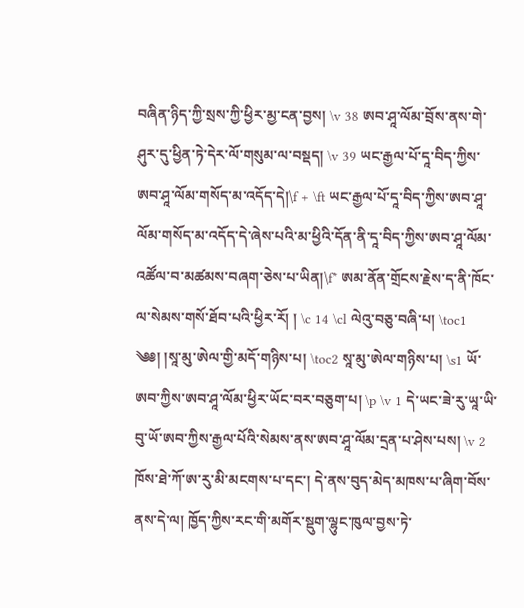བཞིན་ཉིད་ཀྱི་སྲས་ཀྱི་ཕྱིར་མྱ་ངན་བྱས། \v 38 ཨབ་ཤཱ་ལོམ་བྲོས་ནས་གེ་ཤུར་དུ་ཕྱིན་ཏེ་དེར་ལོ་གསུམ་ལ་བསྡད། \v 39 ཡང་རྒྱལ་པོ་དཱ་བིད་ཀྱིས་ཨབ་ཤཱ་ལོམ་གསོད་མ་འདོད་དེ།\f + \ft ཡང་རྒྱལ་པོ་དཱ་བིད་ཀྱིས་ཨབ་ཤཱ་ལོམ་གསོད་མ་འདོད་དེ་ཞེས་པའི་མ་ཕྱིའི་དོན་ནི་དཱ་བིད་ཀྱིས་ཨབ་ཤཱ་ལོམ་འཚོལ་བ་མཚམས་བཞག་ཅེས་པ་ཡིན།\f* ཨམ་ནོན་གྲོངས་རྗེས་ད་ནི་ཁོང་ལ་སེམས་གསོ་ཐོབ་པའི་ཕྱིར་རོ། ། \c 14 \cl ལེའུ་བཅུ་བཞི་པ། \toc1 ༄༅། །སཱ་མུ་ཨེལ་གྱི་མདོ་གཉིས་པ། \toc2 སཱ་མུ་ཨེལ་གཉིས་པ། \s1 ཡོ་ཨབ་ཀྱིས་ཨབ་ཤཱ་ལོམ་ཕྱིར་ཡོང་བར་བཅུག་པ། \p \v 1 དེ་ཡང་ཟེ་རུ་ཡཱ་ཡི་བུ་ཡོ་ཨབ་ཀྱིས་རྒྱལ་པོའི་སེམས་ནས་ཨབ་ཤཱ་ལོམ་དྲན་པ་ཤེས་པས། \v 2 ཁོས་ཐེ་ཀོ་ཨ་རུ་མི་མངགས་པ་དང་། དེ་ནས་བུད་མེད་མཁས་པ་ཞིག་བོས་ནས་དེ་ལ། ཁྱོད་ཀྱིས་རང་གི་མགོར་སྡུག་ལྷུང་ཁུལ་བྱས་ཏེ་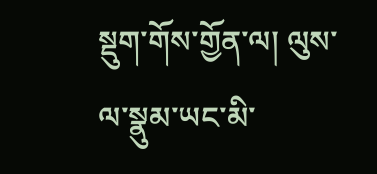སྡུག་གོས་གྱོན་ལ། ལུས་ལ་སྣུམ་ཡང་མི་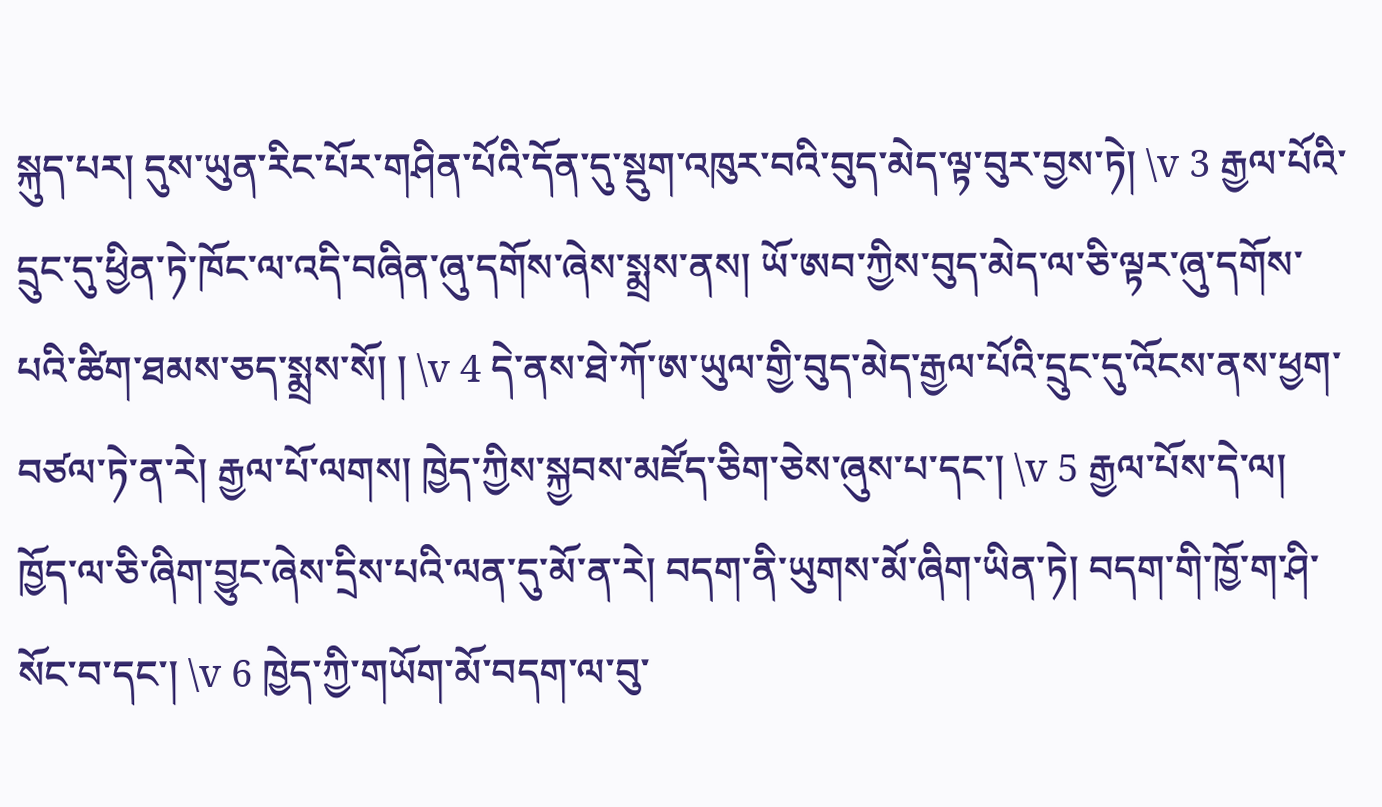སྐུད་པར། དུས་ཡུན་རིང་པོར་གཤིན་པོའི་དོན་དུ་སྡུག་འཁུར་བའི་བུད་མེད་ལྟ་བུར་བྱས་ཏེ། \v 3 རྒྱལ་པོའི་དྲུང་དུ་ཕྱིན་ཏེ་ཁོང་ལ་འདི་བཞིན་ཞུ་དགོས་ཞེས་སྨྲས་ནས། ཡོ་ཨབ་ཀྱིས་བུད་མེད་ལ་ཅི་ལྟར་ཞུ་དགོས་པའི་ཚིག་ཐམས་ཅད་སྨྲས་སོ། ། \v 4 དེ་ནས་ཐེ་ཀོ་ཨ་ཡུལ་གྱི་བུད་མེད་རྒྱལ་པོའི་དྲུང་དུ་འོངས་ནས་ཕྱག་བཙལ་ཏེ་ན་རེ། རྒྱལ་པོ་ལགས། ཁྱེད་ཀྱིས་སྐྱབས་མཛོད་ཅིག་ཅེས་ཞུས་པ་དང་། \v 5 རྒྱལ་པོས་དེ་ལ། ཁྱོད་ལ་ཅི་ཞིག་བྱུང་ཞེས་དྲིས་པའི་ལན་དུ་མོ་ན་རེ། བདག་ནི་ཡུགས་མོ་ཞིག་ཡིན་ཏེ། བདག་གི་ཁྱོ་ག་ཤི་སོང་བ་དང་། \v 6 ཁྱེད་ཀྱི་གཡོག་མོ་བདག་ལ་བུ་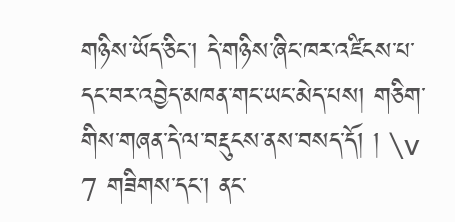གཉིས་ཡོད་ཅིང་། དེ་གཉིས་ཞིང་ཁར་འཛིངས་པ་དང་བར་འབྱེད་མཁན་གང་ཡང་མེད་པས། གཅིག་གིས་གཞན་དེ་ལ་བརྡུངས་ནས་བསད་དོ། ། \v 7 གཟིགས་དང་། ནང་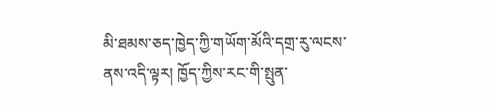མི་ཐམས་ཅད་ཁྱེད་ཀྱི་གཡོག་མོའི་དགྲ་རུ་ལངས་ནས་འདི་ལྟར། ཁྱོད་ཀྱིས་རང་གི་སྤུན་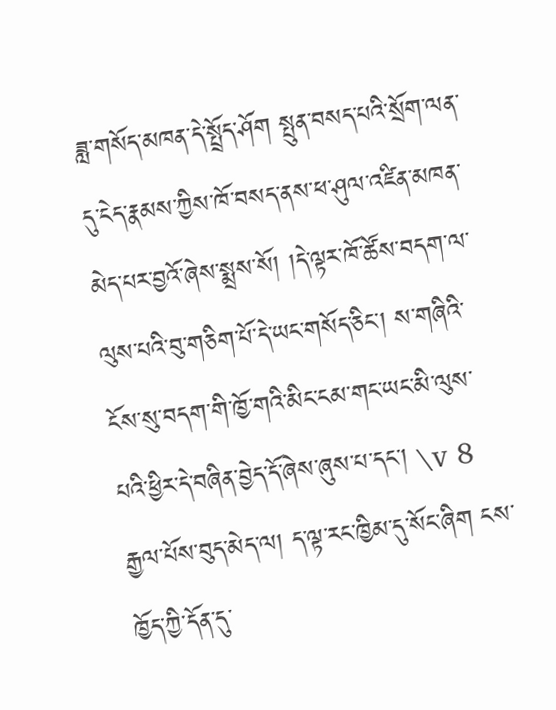ཟླ་གསོད་མཁན་དེ་སྤྲོད་ཤོག སྤུན་བསད་པའི་སྲོག་ལན་དུ་ངེད་རྣམས་ཀྱིས་ཁོ་བསད་ནས་ཕ་ཤུལ་འཛིན་མཁན་མེད་པར་བྱའོ་ཞེས་སྨྲས་སོ། །དེ་ལྟར་ཁོ་ཚོས་བདག་ལ་ལུས་པའི་བུ་གཅིག་པོ་དེ་ཡང་གསོད་ཅིང་། ས་གཞིའི་ངོས་སུ་བདག་གི་ཁྱོ་གའི་མིང་ངམ་གང་ཡང་མི་ལུས་པའི་ཕྱིར་དེ་བཞིན་བྱེད་དོ་ཞེས་ཞུས་པ་དང་། \v 8 རྒྱལ་པོས་བུད་མེད་ལ། ད་ལྟ་རང་ཁྱིམ་དུ་སོང་ཞིག ངས་ཁྱོད་ཀྱི་དོན་དུ་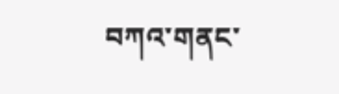བཀའ་གནང་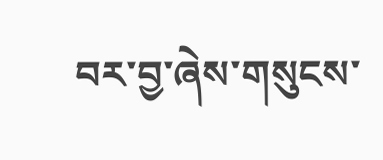བར་བྱ་ཞེས་གསུངས་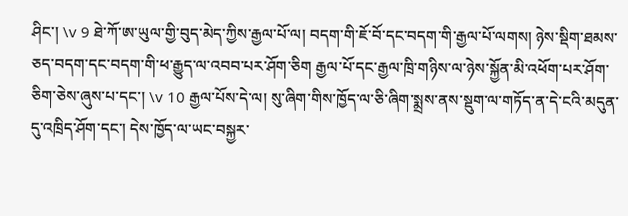ཤིང་། \v 9 ཐེ་ཀོ་ཨ་ཡུལ་གྱི་བུད་མེད་ཀྱིས་རྒྱལ་པོ་ལ། བདག་གི་ཇོ་བོ་དང་བདག་གི་རྒྱལ་པོ་ལགས། ཉེས་སྡིག་ཐམས་ཅད་བདག་དང་བདག་གི་ཕ་རྒྱུད་ལ་འབབ་པར་ཤོག་ཅིག རྒྱལ་པོ་དང་རྒྱལ་ཁྲི་གཉིས་ལ་ཉེས་སྐྱོན་མི་འཕོག་པར་ཤོག་ཅིག་ཅེས་ཞུས་པ་དང་། \v 10 རྒྱལ་པོས་དེ་ལ། སུ་ཞིག་གིས་ཁྱོད་ལ་ཅི་ཞིག་སྨྲས་ནས་སྡུག་ལ་གཏོད་ན་དེ་ངའི་མདུན་དུ་འཁྲིད་ཤོག་དང་། དེས་ཁྱོད་ལ་ཡང་བསྐྱར་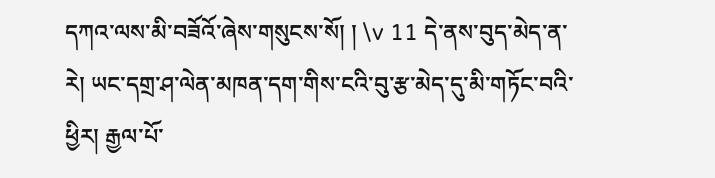དཀའ་ལས་མི་བཟོའོ་ཞེས་གསུངས་སོ། ། \v 11 དེ་ནས་བུད་མེད་ན་རེ། ཡང་དགྲ་ཤ་ལེན་མཁན་དག་གིས་ངའི་བུ་རྩ་མེད་དུ་མི་གཏོང་བའི་ཕྱིར། རྒྱལ་པོ་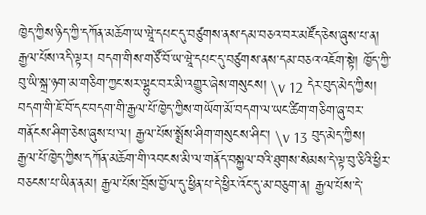ཁྱེད་ཀྱིས་ཉིད་ཀྱི་དཀོན་མཆོག་ཡ་ཝཱེ་དཔང་དུ་བཙུགས་ནས་དམ་བཅའ་བར་མཛོད་ཅེས་ཞུས་པ་ན། རྒྱལ་པོས་འདི་ལྟར། བདག་གིས་གཙོ་བོ་ཡ་ཝཱེ་དཔང་དུ་བཙུགས་ནས་དམ་བཅའ་འཇོག་སྟེ། ཁྱོད་ཀྱི་བུ་ཡི་སྐྲ་ཉག་མ་གཅིག་ཀྱང་སར་ལྷུང་བར་མི་འགྱུར་ཞེས་གསུངས། \v 12 དེར་བུད་མེད་ཀྱིས། བདག་གི་ཇོ་བོ་དང་བདག་གི་རྒྱལ་པོ་ཁྱེད་ཀྱིས་གཡོག་མོ་བདག་ལ་ཡང་ཚིག་གཅིག་ཞུ་བར་གནོངས་ཤིག་ཅེས་ཞུས་པ་ལ། རྒྱལ་པོས་སྨྲོས་ཤིག་གསུངས་ཤིང་། \v 13 བུད་མེད་ཀྱིས། རྒྱལ་པོ་ཁྱེད་ཀྱིས་དཀོན་མཆོག་གི་འབངས་མི་ལ་གནོད་བསྐྱལ་བའི་ཐུགས་སེམས་དེ་ལྟ་བུ་ཅིའི་ཕྱིར་བཅངས་པ་ཡིན་ནམ། རྒྱལ་པོས་བྲོས་བྱོལ་དུ་ཕྱིན་པ་དེ་ཕྱིར་འོང་དུ་མ་བཅུག་ན། རྒྱལ་པོས་དེ་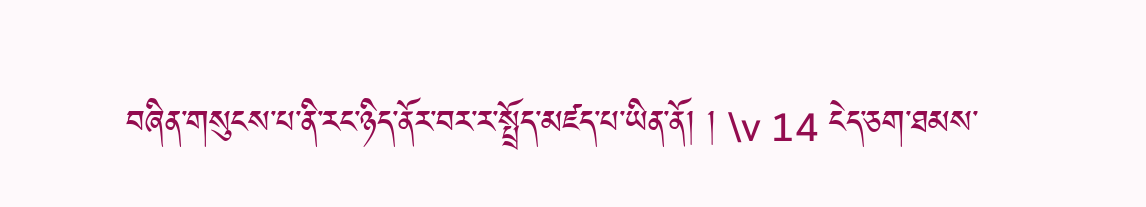བཞིན་གསུངས་པ་ནི་རང་ཉིད་ནོར་བར་ར་སྤྲོད་མཛད་པ་ཡིན་ནོ། ། \v 14 ངེད་ཅག་ཐམས་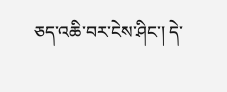ཅད་འཆི་བར་ངེས་ཤིང་། དེ་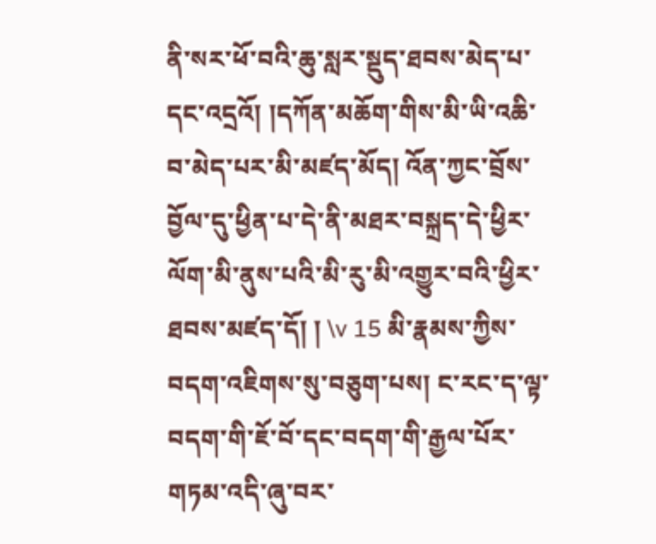ནི་སར་ཕོ་བའི་ཆུ་སླར་སྡུད་ཐབས་མེད་པ་དང་འདྲའོ། །དཀོན་མཆོག་གིས་མི་ཡི་འཆི་བ་མེད་པར་མི་མཛད་མོད། འོན་ཀྱང་བྲོས་བྱོལ་དུ་ཕྱིན་པ་དེ་ནི་མཐར་བསྐྲད་དེ་ཕྱིར་ལོག་མི་ནུས་པའི་མི་རུ་མི་འགྱུར་བའི་ཕྱིར་ཐབས་མཛད་དོ། ། \v 15 མི་རྣམས་ཀྱིས་བདག་འཇིགས་སུ་བཅུག་པས། ང་རང་ད་ལྟ་བདག་གི་ཇོ་བོ་དང་བདག་གི་རྒྱལ་པོར་གཏམ་འདི་ཞུ་བར་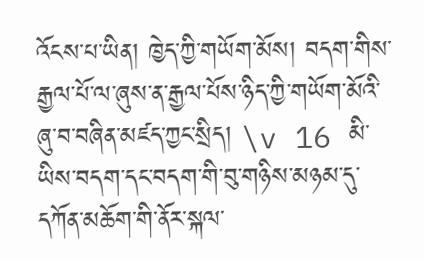འོངས་པ་ཡིན། ཁྱེད་ཀྱི་གཡོག་མོས། བདག་གིས་རྒྱལ་པོ་ལ་ཞུས་ན་རྒྱལ་པོས་ཉིད་ཀྱི་གཡོག་མོའི་ཞུ་བ་བཞིན་མཛད་ཀྱང་སྲིད། \v 16 མི་ཡིས་བདག་དང་བདག་གི་བུ་གཉིས་མཉམ་དུ་དཀོན་མཆོག་གི་ནོར་སྐལ་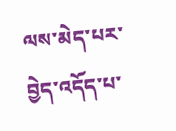ལས་མེད་པར་བྱེད་འདོད་པ་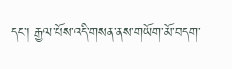དང་། རྒྱལ་པོས་འདི་གསན་ནས་གཡོག་མོ་བདག་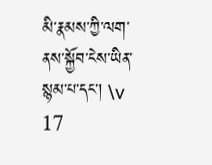མི་རྣམས་ཀྱི་ལག་ནས་སྐྱོབ་ངེས་ཡིན་སྙམ་པ་དང་། \v 17